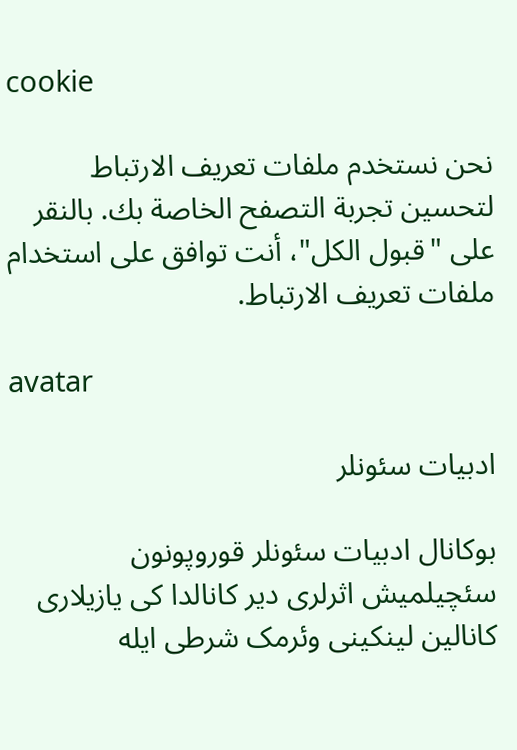cookie

نحن نستخدم ملفات تعريف الارتباط لتحسين تجربة التصفح الخاصة بك. بالنقر على "قبول الكل"، أنت توافق على استخدام ملفات تعريف الارتباط.

avatar

ادبیات سئونلر

بوکانال ادبیات سئونلر قوروپونون سئچیلمیش اثرلری دیر کانالدا کی یازیلاری کانالین لینکینی وئرمک شرطی ایله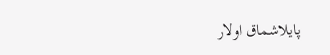پایلاشماق اولار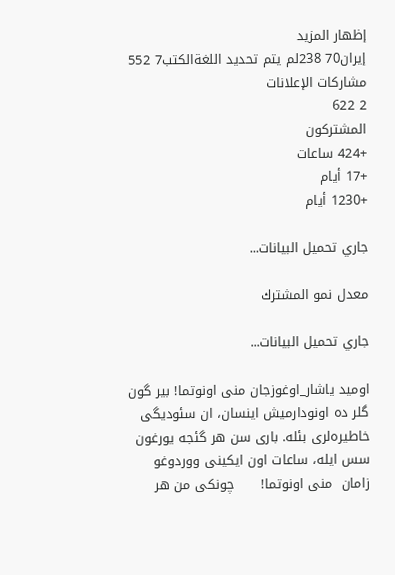إظهار المزيد
إيران70 238لم يتم تحديد اللغةالكتب7 552
مشاركات الإعلانات
2 622
المشتركون
+424 ساعات
+17 أيام
+1230 أيام

جاري تحميل البيانات...

معدل نمو المشترك

جاري تحميل البيانات...

اومید یاشار_اوغوزجان منی اونوتما! بير گون گلر ده اونودارميش اینسان، ان سئوديگی خاطيره‌لری بئله. باری سن هر گئجه يورغون سس ايله، ساعات اون ايکينی ووردوغو زامان  منی اونوتما!      چونکی من هر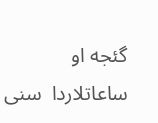گئجه او ساعاتلاردا  سنی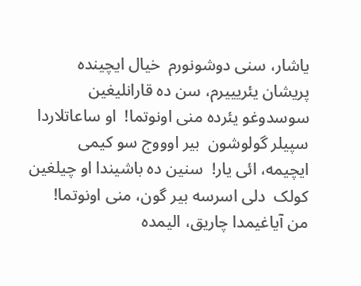ياشار، سنی دوشونورم  خيال ايچينده پريشان یئریییرم، سن ده قارانليغين سوسدوغو يئرده منی اونوتما!  او ساعاتلاردا سپيلر گولوشون  بير اوووج سو کيمی ايچيمه، ائی يار!  سنين ده باشيندا او چیلغین کولک  دلی اسرسه بير گون، منی اونوتما!     من آياغيمدا چاريق، اليمده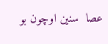عصا  سنين اوچون بو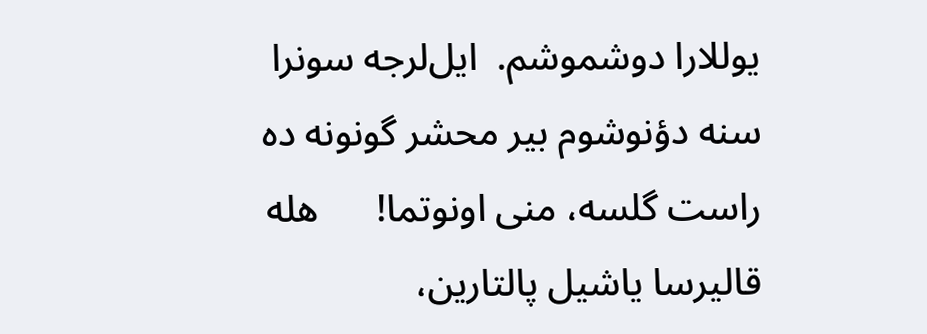يوللارا دوشموشم.  ايل‌لرجه سونرا سنه دؤنوشوم بير محشر گونونه ده راست‌ گلسه، منی اونوتما!      هله قالیرسا ياشيل پالتارین،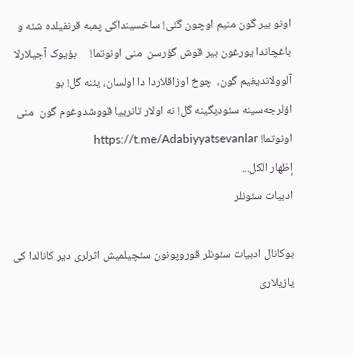اونو بير گون منيم اوچون گئی! ساخسينداکی پمبه قرنفيلده شئه و باغچاندا يورغون بير قوش گؤرسن  منی اونوتما!     بؤيوک آجيلارلا آلوولانديغيم گون،  چوخ اوزاقلاردا دا اولسان‌، يئنه گل! بو اؤلرجه‌سينه سئوديگينه گل! نه اولار تانرييا قووشدوغوم گون  منی اونوتما! https://t.me/Adabiyyatsevanlar
إظهار الكل...
ادبیات سئونلر

بوکانال ادبیات سئونلر قوروپونون سئچیلمیش اثرلری دیر کانالدا کی یازیلاری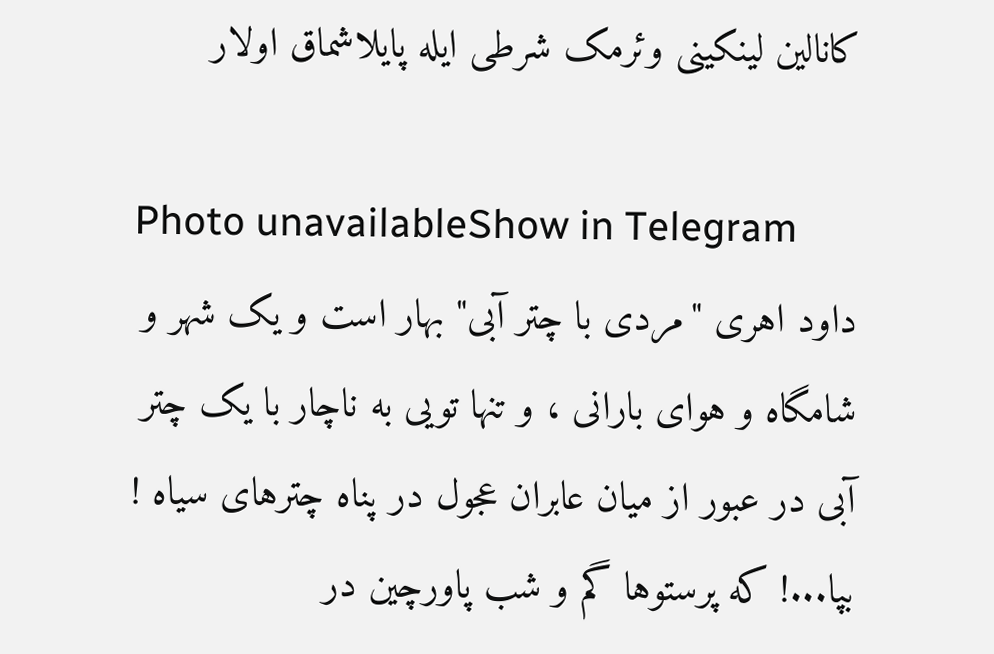کانالین لینکینی وئرمک شرطی ایله پایلاشماق اولار

Photo unavailableShow in Telegram
داود اهری "مردی با چتر آبی" بهار است و یک شهر و                                  شامگاه و هوای بارانی ، و تنها تویی به ناچار با یک چتر آبی در عبور از میان عابران عجول در پناه چترهای سیاه ! بپا...! که پرستوها گم و شب پاورچین در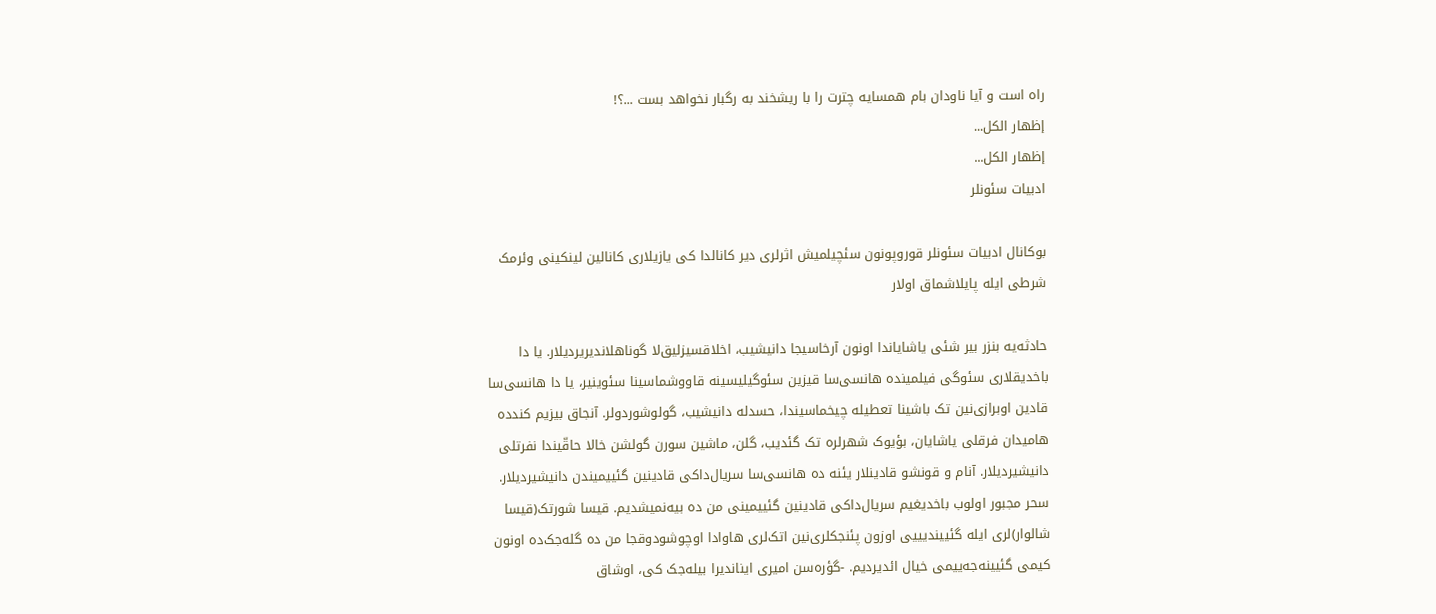راه است و آیا ناودان بام همسایه چترت را با ریشخند به رگبار نخواهد بست ...؟!
إظهار الكل...
إظهار الكل...
ادبیات سئونلر

بوکانال ادبیات سئونلر قوروپونون سئچیلمیش اثرلری دیر کانالدا کی یازیلاری کانالین لینکینی وئرمک شرطی ایله پایلاشماق اولار

حادثه‌یه بنزر بیر شئی یاشایاندا اونون آرخاسیجا دانیشیب، اخلاقسیزلیق‌لا گوناهلاندیریردیلار. یا دا باخدیقلاری سئوگی فیلمینده هانسی‌سا قیزین سئوگیلیسینه قاووشماسینا سئوینیر، یا دا هانسی‌سا قادین اوبرازی‌نین تک باشینا تعطیله چیخماسیندا، حسدله دانیشیب، گولوشوردولر. آنجاق بیزیم کندده هامیدان فرقلی یاشایان، بؤیوک شهرلره تک گئدیب، گلن، ماشین سورن گولشن خالا حاقّیندا نفرتلی دانیشیردیلار. آنام و قونشو قادینلار یئنه ده هانسی‌سا سریال‌داکی قادینین گئییمیندن دانیشیردیلار. سحر مجبور اولوب باخدیغیم سریال‌داکی قادینین گئییمینی من ده بیه‌نمیشدیم. قیسا شورتک(قیسا شالوار)لری ایله گئییندیییی اوزون پئنجکلری‌نین اتک‌لری هاوادا اوچوشودوقجا من ده گله‌جک‌ده اونون کیمی گئیینه‌جه‌ییمی خیال ائدیردیم. -گؤره‌سن امیری ایناندیرا بیله‌جک کی، اوشاق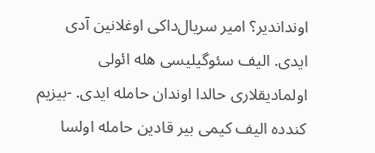اونداندیر؟ امیر سریال‌داکی اوغلانین آدی ایدی. الیف سئوگیلیسی هله ائولی اولمادیقلاری حالدا اوندان حامله ایدی. -بیزیم کندده الیف کیمی بیر قادین حامله اولسا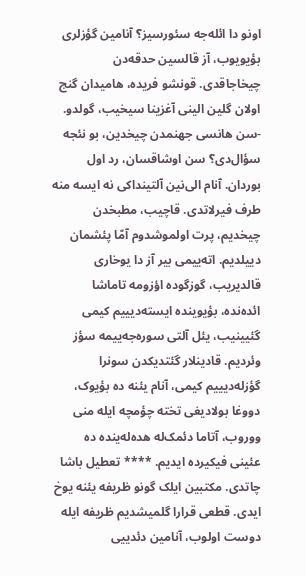اونو دا ائله‌جه سئورسیز؟ آنامین گؤزلری بؤیویوب، آز قالسین حدقه‌دن چیخاجاقدی. قونشو فریده، هامیدان گنج اولان گلین الینی آغزینا سیخیب، گولدو. -سن هانسی جهنمدن چیخدین، بو نئجه سؤال‌دی؟ سن اوشاقسان، رد اول بوردان. آنام الی‌نین آلتینداکی نه‌ ایسه منه طرف فیرلاتدی. قاچیب، مطبخدن چیخدیم، پرت اولموشدوم آمّا پئشمان دییلدیم. اته‌ییمی بیر آز دا یوخاری قالدیریب، گوزگوده اؤزومه تاماشا ائده‌نده، بؤیوینده ایسته‌دیییم کیمی گئیینیب، یئل آلتی سوره‌جه‌ییمه سؤز وئردیم. قادینلار گئتدیکدن سونرا گؤزله‌دیییم کیمی، آنام یئنه ده بؤیوک، دووغا بولادیغی تخته چؤمچه ایله منی ووروب، آتاما دئمک‌له هده‌له‌ینده ده عئینی فیکیرده ایدیم. **** تعطیل باشا چاتدی. مکتبین ایلک گونو ظریفه یئنه یوخ ایدی. قطعی قرارا گلمیشدیم ظریفه ایله دوست اولوب، آنامین دئدییی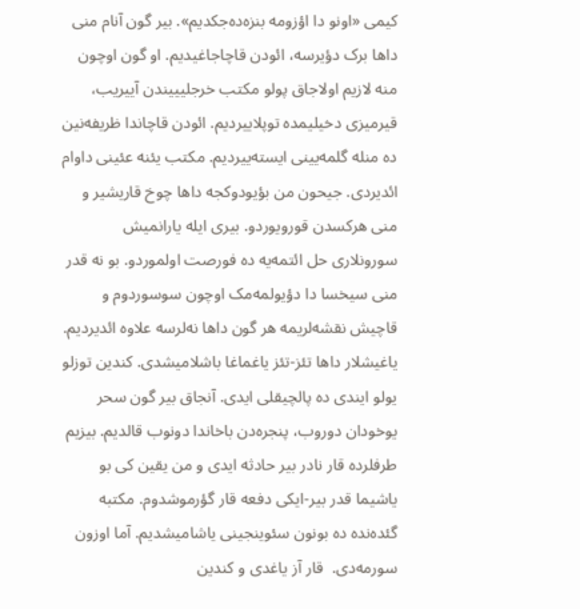کیمی «اونو دا اؤزومه بنزه‌ده‌جکدیم». بیر گون آنام منی داها برک دؤیرسه، ائودن قاچاجاغیدیم. او گون اوچون منه لازیم اولاجاق پولو مکتب خرجلیییندن آییریب، قیرمیزی دخیلیمده توپلاییردیم. ائودن قاچاندا ظریفه‌نین ده منله گلمه‌یینی ایسته‌ییردیم. مکتب یئنه عئینی داوام ائدیردی. جیحون من بؤیودوکجه داها چوخ قاریشیر و منی هرکسدن قورویوردو. بیری ایله یارانمیش سورونلاری حل ائتمه‌یه ده فورصت اولموردو. بو نه قدر منی سیخسا دا دؤیولمه‌مک اوچون سوسوردوم و قاچیش نقشه‌لریمه هر گون داها نه‌لرسه علاوه ائدیردیم. یاغیشلار داها تئز-تئز یاغماغا باشلامیشدی. کندین توزلو یولو ایندی ده پالچیقلی ایدی. آنجاق بیر گون سحر یوخودان دوروب، پنجره‌دن باخاندا دونوب قالدیم. بیزیم طرفلرده قار نادر بیر حادثه ایدی‌ و من یقین کی بو یاشیما قدر بیر-ایکی دفعه قار گؤرموشدوم. مکتبه گئده‌نده ده بونون سئوینجینی یاشامیشدیم. آما اوزون سورمه‌دی.  قار آز یاغدی و کندین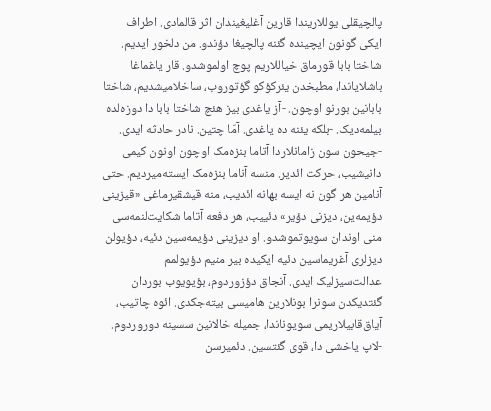پالچیقلی یوللاریندا قارین آغلیغیندان اثر قالمادی. اطراف ایکی گونون ایچینده گئنه پالچیغا دؤندو. من دلخور ایدیم. شاختا بابا قورماق خیاللاریم پوچ اولموشدو. قار یاغماغا باشلایاندا، مطبخدن یئرکؤکو گؤتوروب، ساخلامیشدیم، شاختا بابانین بورنو اوچون. -آز یاغدی بیز هئچ شاختا بابا دا دوزه‌لده بیلمه‌دیک. -بلکه یئنه ده یاغدی. آمّا چتین. نادر حادثه ایدی‌. -جیحون سون زامانلاردا آتاما بنزه‌مک اوچون اونون کیمی دانیشیب، حرکت ائدیر. منسه آناما بنزه‌مک ایسته‌میردیم. حتی آنامین هر گون نه‌ ایسه بهانه ائدیب، منه قیشقیرماغی «قیزینی دؤیمه‌ین، دیزنی دؤیر» دئییب، هر دفعه آتاما شکایت‌لنمه‌سی منی اوندان سویوتموشدو. او دیزینی دؤیمه‌سین دئیه، دؤیولن دیزلری آغریماسین دئیه ایکیده بیر منیم دؤیولمم عدالت‌سیزلیک ایدی. آنجاق دؤزوردوم، بؤیویوب بوردان گئتدیکدن سونرا بونلارین هامیسی بیته‌جکدی. ائوه چاتیب، آیاق‌قابیلاریمی سویوناندا، جمیله خالانین سسینه دوروردوم. -لاپ یاخشی دا، قوی گئتسین. دئمیرسن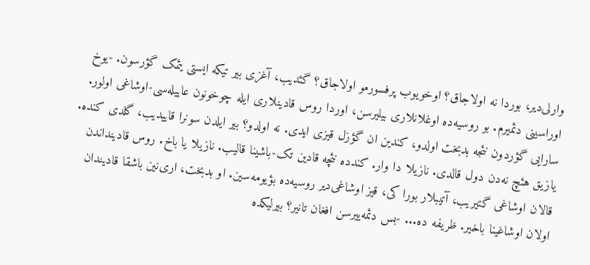وارلی‌دیر، بوردا نه اولاجاق؟ اوخویوب پرفسورمو اولاجاق؟ گئدیب، آغزی بیر تیکه ایستی یئمک گؤرسون. -یوخ اوراسینی دئمیرم. بو روسیه‌ده اوغلانلاری بیلیرسن، اوردا روس قادینلاری ایله چوخونون عاییله‌سی-اوشاغی اولور. سارایی گؤردون نئجه بدبخت اولدو، کندین ان گؤزل قیزی ایدی. نه اولدو؟ بیر ایلدن سونرا قاییدیب، گلدی کنده. یازیق هئچ نه‌دن دول قالدی. نازیلا دا وار. کندده نئچه قادین تک-باشینا قالیب. نازیلا یا باخ. روس قادینداندن قالان اوشاغی گتیریب، آتیبلار بورا کی، قیز اوشاغی‌دیر روسیه‌ده بؤیومه‌سین. او بدبخت، اری‌نین باشقا قادیندان اولان اوشاغینا باخیر. ظریفه ده... -بس دئمه‌ییرسن افغان تانیر؟ بیرلیکده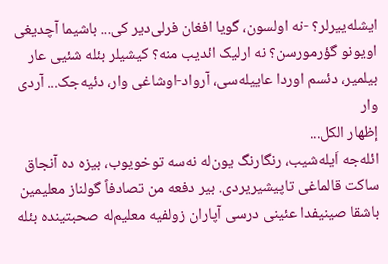ایشله‌ییرلر؟ -نه اولسون، گویا افغان فرلی‌دیر کی... باشیما آچدیغی اویونو گؤرمورسن؟ نه ارلیک ائدیب منه؟ کیشیلر بئله شئیی عار بیلمیر، دئسم اوردا عاییله‌سی، آرواد-اوشاغی وار، دئیه‌جک... آردی وار
إظهار الكل...
ائله‌جه اَیله‌شیب، رنگارنگ یون‌له نه‌سه توخویوب، بیزه ده آنجاق ساکت قالماغی تاپیشیریردی. بیر دفعه من تصادفاً گولناز معلیمین باشقا صینیفدا عئینی درسی آپاران زولفیه معلیم‌له صحبتینده بئله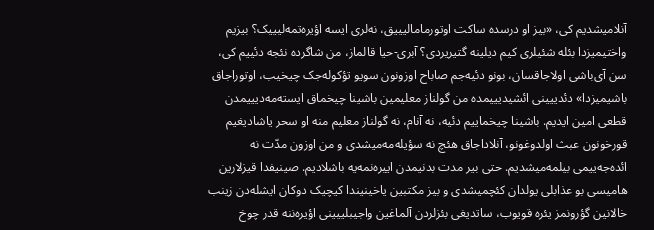آنلامیشدیم کی، «بیز او درسده ساکت اوتورمامالیییق، نه‌لری ایسه اؤیره‌تمه‌لیییک؟ بیزیم واختیمیزدا بئله شئیلری کیم دیلینه گتیریردی؟ آبری-حیا قالماز، من شاگرده نئجه دئییم کی، سن آی‌باشی اولاجاقسان، بونو دئیه‌جم صاباح اوزونون سویو تؤکوله‌جک چیخیب، اوتوراجاق باشیمیزدا» دئدییینی ائشیدیییمده من گولناز معلیمین باشینا چیخماق ایسته‌مه‌دیییمدن قطعی امین ایدیم. باشینا چیخماییم دئیه، نه آنام، نه گولناز معلیم منه او سحر یاشادیغیم قورخونون عبث اولدوغونو، آنلاداجاق هئچ نه سؤیله‌مه‌میشدی و من اوزون مدّت نه ائده‌جه‌ییمی بیلمه‌میشدیم. حتی بیر مدت بدنیمدن اییره‌نمه‌یه باشلادیم. صینیفدا قیزلارین هامیسی بو عذابلی یولدان کئچمیشدی و بیز مکتبین یاخینیندا کیچیک دوکان ایشله‌دن زینب خالانین گؤرونمز یئره قویوب، ساتدیغی بئزلردن آلماغین واجیبلییینی اؤیره‌ننه قدر چوخ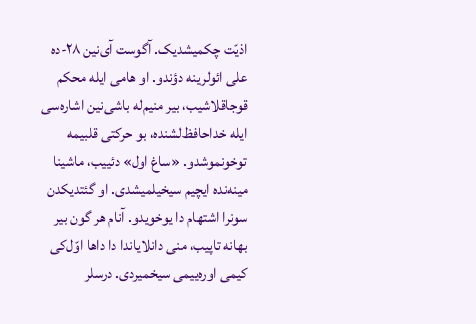اذیّت چکمیشدیک. آگوست آی‌نین ۲۸-ده علی ائولرینه دؤندو. او هامی ایله محکم قوجاقلاشیب، بیر منیم‌له باشی‌نین اشاره‌سی ایله خداحافظ‌لشنده، بو حرکتی قلبیمه توخونموشدو. «ساغ اول» دئییب، ماشینا مینه‌نده ایچیم سیخیلمیشدی. او گئتدیکدن سونرا اشتهام دا یوخویدو. آنام هر گون بیر بهانه تاپیب، منی دانلایاندا دا داها اوّل‌کی کیمی اوره‌ییمی سیخمیردی. درسلر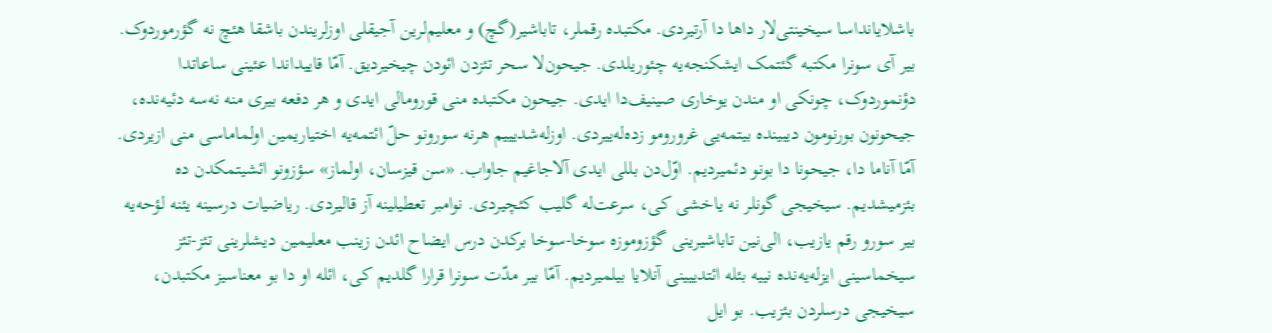باشلایانداسا سیخینتی‌لار داها دا آرتیردی. مکتبده رقملر، تاباشیر(گچ) و معلیم‌لرین آجیقلی اوزلریندن باشقا هئچ نه گؤرموردوک. بیر آی سونرا مکتبه گئتمک ایشکنجه‌یه چئوریلدی. جیحون‌لا سحر تئزدن ائودن چیخیردیق. آمّا قاییداندا عئینی ساعاتدا دؤنموردوک، چونکی او مندن یوخاری صینیف‌دا ایدی‌. جیحون مکتبده منی قورومالی ایدی و هر دفعه بیری منه نه‌سه دئیه‌نده، جیحونون بورنومون دیبینده بیتمه‌یی غرورومو زده‌له‌ییردی. اوزله‌شدیییم هرنه سورونو حلّ ائتمه‌یه اختیاریمین اولماماسی منی ازیردی. آمّا آناما دا، جیحونا دا بونو دئمیردیم. اوّل‌دن بللی ایدی آلاجاغیم جاواب. «سن قیزسان، اولماز» سؤزونو ائشیتمکدن ده بئزمیشدیم. سیخیجی گونلر نه یاخشی کی، سرعت‌له گلیب کئچیردی. نوامبر تعطیلینه آز قالیردی. ریاضیات درسینه یئنه لؤحه‌یه بیر سورو رقم یازیب، الی‌نین تاباشیرینی گؤزوموزه سوخا-سوخا برکدن درس ایضاح ائدن زینب معلیمین دیشلرینی تئز-تئز سیخماسینی ایزله‌یه‌نده نییه بئله ائتدییینی آنلایا بیلمیردیم. آمّا بیر مدّت سونرا قرارا گلدیم کی، ائله او دا بو معناسیز مکتبدن، سیخیجی درسلردن بئزیب. بو ایل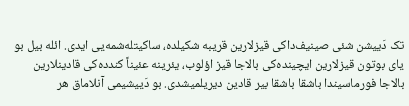تک دَییشن شئی صینیف‌داکی قیزلارین قریبه شکیلده، ساکیتله‌شمه‌یی ایدی. ائله بیل بو یای بوتون قیزلارین ایچینده‌کی بالاجا قیز اؤلوب، یئرینه عئیناً کندده‌کی قادینلارین بالاجا فورماسیندا باشقا باشقا بیر قادین دیریلمیشدی. بو دَییشیمی آنلاماق هر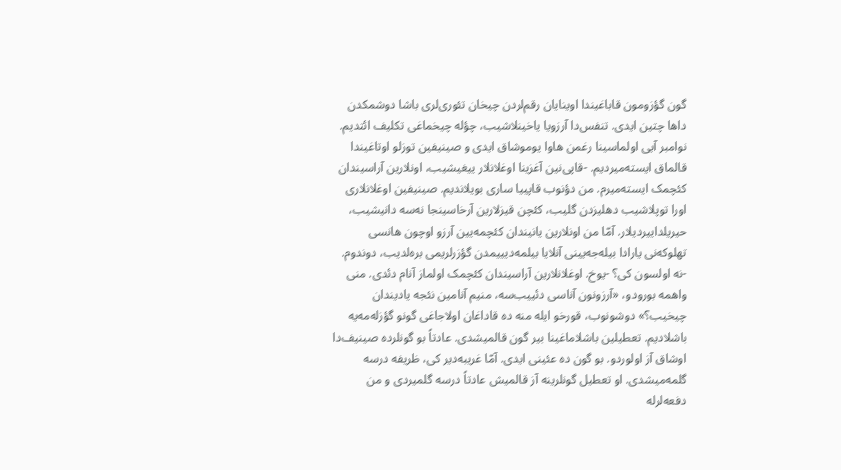گون گؤزومون قاباغیندا اوینایان رقم‌لردن چیخان تئوری‌لری باشا دوشمکدن داها چتین ایدی. تنفس‌دا آرزویا یاخینلاشیب، چؤله چیخماغی تکلیف ائتدیم. نوامبر آیی اولماسینا رغمن هاوا یوموشاق ایدی و صینیفین توزلو اوتاغیندا قالماق ایسته‌میردیم. -قاپی‌نین آغزینا اوغلانلار ییغیشیب، اونلارین آراسیندان کئچمک ایسته‌میرم. من دؤنوب قاپییا ساری بویلاندیم. صینیفین اوغلانلاری اورا توپلاشیب دهلیزدن گلیب، کئچن قیزلارین آرخاسینجا نه‌سه دانیشیب، حیریلداییردیلار. آمّا من اونلارین یانیندان کئچمه‌یین آرزو اوچون هانسی تهلوکه‌نی یارادا بیله‌جه‌یینی آنلایا بیلمه‌دیییمدن گؤزرلریمی بره‌لدیب، دوندوم. -نه اولسون کی؟ -یوخ. اوغلانلارین آراسیندان کئچمک اولماز آنام دئدی‌. منی واهمه بورودو، «آرزونون آناسی دئییب‌سه، منیم آنامین نئجه یادیندان چیخیب؟» دوشونوب، قورخو ایله منه ده قاداغان اولاجاغی گونو گؤزله‌مه‌یه باشلادیم. تعطیلین باشلاماغینا بیر گون قالمیشدی. عادتاً بو گونلرده صینیف‌دا اوشاق آز اولوردو. بو گون ده عئینی ایدی. آمّا غریبه‌دیر کی، ظریفه درسه گلمه‌میشدی. او تعطیل گونلرینه آز قالمیش عادتاً درسه گلمیردی و من دفعه‌لرله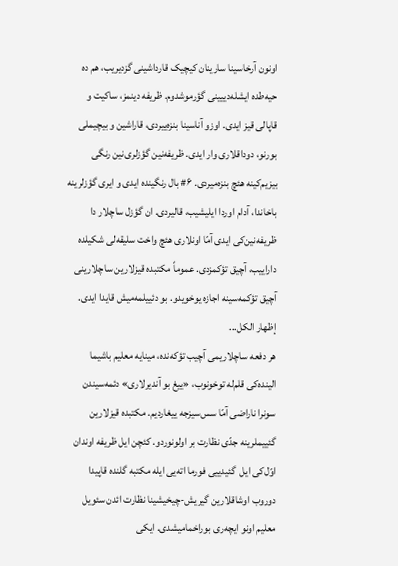اونون آرخاسینا سارینان کیچیک قارداشینی گزدیریب، هم ده حیه‌طده ایشله‌دییینی گؤرموشدوم. ظریفه دینمز، ساکیت و قاپالی قیز ایدی. اوزو آناسینا بنزه‌ییردی، قاراشین و بیچیملی بورنو، دوداقلاری وار ایدی. ظریفه‌نین گؤزلری‌نین رنگی بیزیم‌کینه هئچ بنزه‌میردی. ۶# بال رنگینده ایدی و ایری گؤزلرینه باخاندا، آدام اوردا ایلیشیب، قالیردی. ان گؤزل ساچلار دا ظریفه‌نین‌کی ایدی آمّا اونلاری هئچ واخت سلیقه‌لی شکیلده داراییب، آچیق تؤکمزدی. عموماً مکتبده قیزلارین ساچلارینی آچیق تؤکمه‌سینه اجازه یوخویدو. بو دئییلمه‌میش قایدا ایدی.
إظهار الكل...
هر دفعه ساچلاریمی آچیب تؤکه‌نده، مینایه معلیم باشیما الینده‌کی قلم‌له توخونوب، «ییغ بو آندیرلاری» دئمه‌سیندن سونرا ناراضی آمّا سس‌سیزجه ییغاردیم. مکتبده قیزلارین گئییملرینه جدّی نظارت بر اولونوردو. کئچن ایل ظریفه اوندان اوّل‌کی ایل  گئیدییی فورما اته‌یی ایله مکتبه گلنده قاپیدا دوروب اوشاقلارین گیریش-چیخیشینا نظارت ائدن سئویل معلیم اونو ایچه‌ری بوراخمامیشدی. ایکی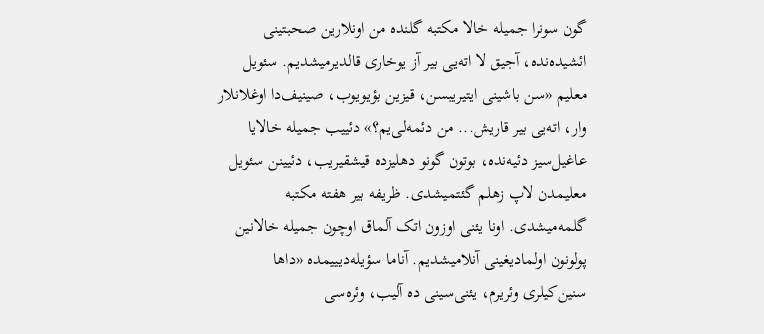گون سونرا جمیله خالا مکتبه گلنده من اونلارین صحبتینی ائشیده‌نده، آجیق لا اته‌یی بیر آز یوخاری قالدیرمیشدیم. سئویل معلیم «سن باشینی ایتیریبسن، قیزین بؤیویوب، صینیف‌دا اوغلانلار وار، اته‌یی بیر قاریش... من دئمه‌لی‌یم؟» دئییب جمیله خالایا عاغیل‌سیز دئیه‌نده، بوتون گونو دهلیزده قیشقیریب، دئیینن سئویل معلیمدن لاپ زهلم گئتمیشدی. ظریفه بیر هفته مکتبه گلمه‌میشدی. اونا یئنی اوزون اتک آلماق اوچون جمیله خالانین پولونون اولمادیغینی آنلامیشدیم. آناما سؤیله‌دیییمده «داها سنین‌کیلری وئریرم، یئنی‌سینی ده آلیب، وئره‌سی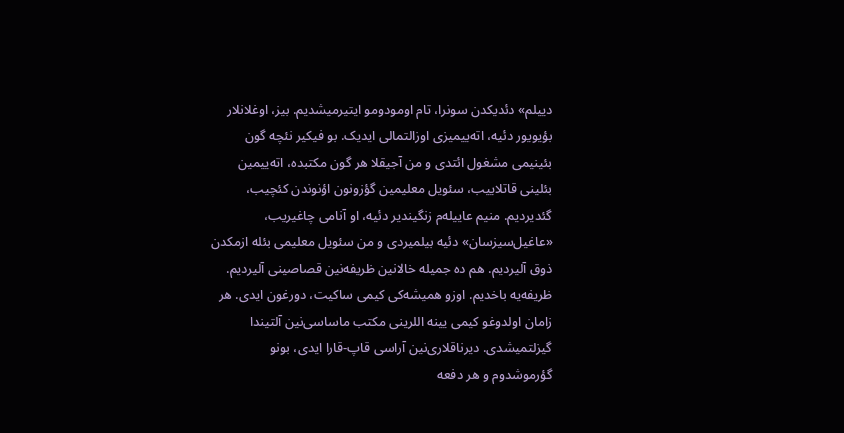دییلم» دئدیکدن سونرا، تام اومودومو ایتیرمیشدیم‌. بیز، اوغلانلار بؤیویور دئیه، اته‌ییمیزی اوزالتمالی ایدیک‌. بو فیکیر نئچه گون بئینیمی مشغول ائتدی و من آجیقلا هر گون مکتبده، اته‌ییمین بئلینی قاتلاییب، سئویل معلیمین گؤزونون اؤنوندن کئچیب، گئدیردیم. منیم عاییله‌م زنگیندیر دئیه، او آنامی چاغیریب، «عاغیل‌سیزسان» دئیه بیلمیردی و من سئویل معلیمی بئله ازمکدن ذوق آلیردیم. هم ده جمیله خالانین ظریفه‌نین قصاصینی آلیردیم. ظریفه‌یه باخدیم‌. اوزو همیشه‌کی کیمی ساکیت، دورغون ایدی‌. هر زامان اولدوغو کیمی یینه اللرینی مکتب ماساسی‌نین آلتیندا گیزلتمیشدی. دیرناقلاری‌نین آراسی قاپ-قارا ایدی‌، بونو گؤرموشدوم و هر دفعه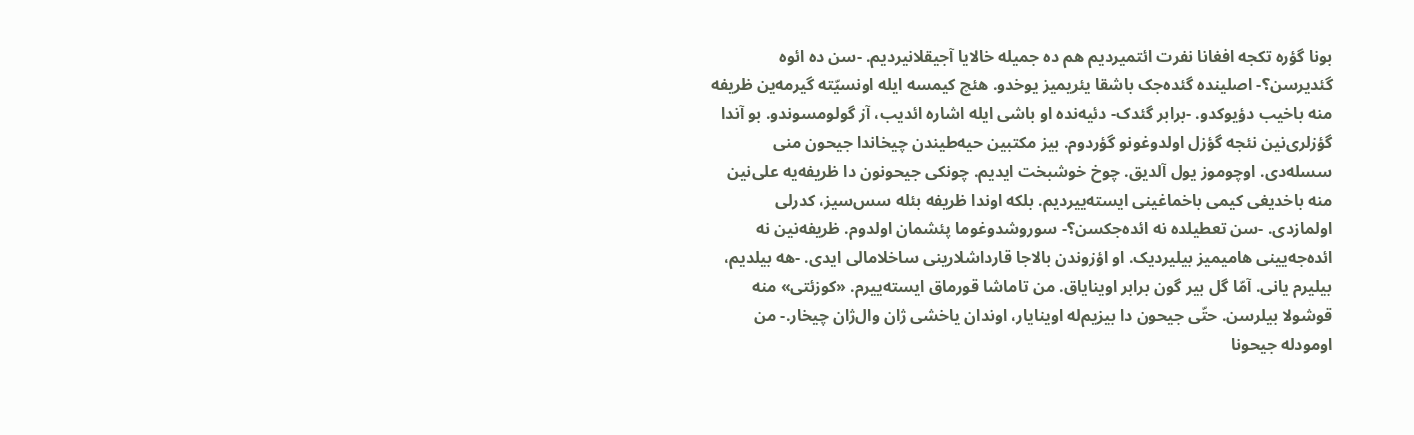بونا گؤره تکجه افغانا نفرت ائتمیردیم هم ده جمیله خالایا آجیقلانیردیم. -سن ده ائوه گئدیرسن؟- اصلینده گئده‌جک باشقا یئریمیز یوخدو. هئچ کیمسه ایله اونسیّته گیرمه‌ین ظریفه منه باخیب دؤیوکدو. -برابر گئدک- دئیه‌نده او باشی ایله اشاره ائدیب، آز گولومسوندو. بو آندا گؤزلری‌نین نئجه گؤزل اولدوغونو گؤردوم. بیز مکتبین حیه‌طیندن چیخاندا جیحون منی سسله‌دی. اوچوموز یول آلدیق. چوخ خوشبخت ایدیم. چونکی جیحونون دا ظریفه‌یه علی‌نین منه باخدیغی کیمی باخماغینی ایسته‌ییردیم. بلکه اوندا ظریفه بئله سس‌سیز، کدرلی اولمازدی. -سن تعطیلده نه ائده‌جکسن؟- سوروشدوغوما پئشمان اولدوم. ظریفه‌نین نه ائده‌جه‌یینی هامیمیز بیلیردیک. او اؤزوندن بالاجا قارداشلارینی ساخلامالی ایدی. -هه بیلدیم، بیلیرم یانی. آمّا گل بیر گون برابر اوینایاق. من تاماشا قورماق ایسته‌ییرم. «کوزئتی» منه قوشولا بیلرسن. حتّی جیحون دا بیزیم‌له اوینایار، اوندان یاخشی ژان وال‌ژان چیخار.- من اومودله جیحونا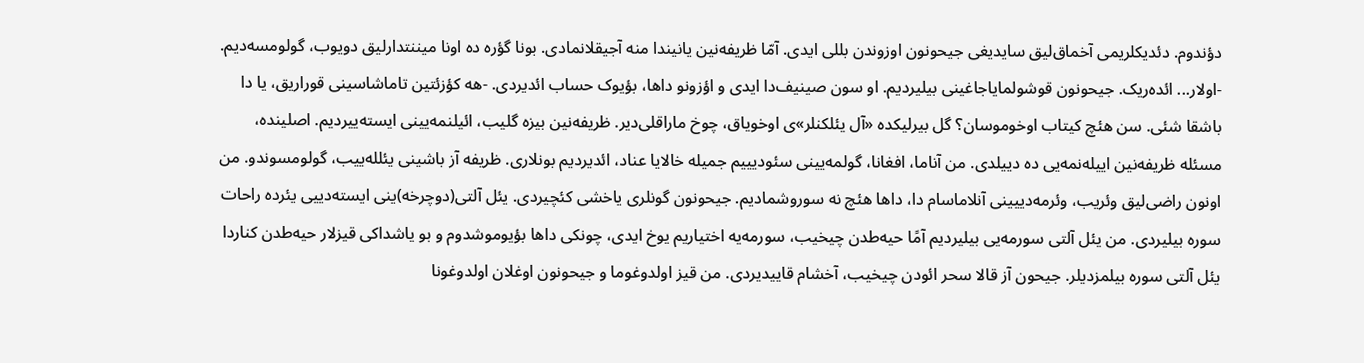دؤندوم. دئدیکلریمی آخماق‌لیق سایدیغی جیحونون اوزوندن بللی ایدی‌. آمّا ظریفه‌نین یانیندا منه آجیقلانمادی. بونا گؤره ده اونا میننتدارلیق دویوب، گولومسه‌دیم. -اولار... ائده‌ریک. جیحونون قوشولمایاجاغینی بیلیردیم. او سون صینیف‌دا ایدی و اؤزونو داها، بؤیوک حساب ائدیردی. -هه کؤزئتین تاماشاسینی قوراریق، یا دا باشقا شئی. سن هئچ کیتاب اوخوموسان؟ گل بیرلیکده «آل یئلکنلر»ی اوخویاق، چوخ ماراقلی‌دیر. ظریفه‌‌نین بیزه گلیب، ائیلنمه‌یینی ایسته‌ییردیم. اصلینده، مسئله ظریفه‌نین اییله‌نمه‌یی ده دییلدی. من آناما، افغانا، گولمه‌یینی سئودیییم جمیله خالایا عناد، ائدیردیم بونلاری. ظریفه آز باشینی یئلله‌ییب، گولومسوندو. من اونون راضی‌لیق وئریب، وئرمه‌دییینی آنلاماسام دا، داها هئچ نه سوروشمادیم. جیحونون گونلری یاخشی کئچیردی. یئل آلتی(دوچرخه)ینی ایسته‌دییی یئرده راحات سوره بیلیردی. من یئل آلتی سورمه‌یی بیلیردیم آمًا حیه‌طدن چیخیب، سورمه‌یه اختیاریم یوخ ایدی، چونکی داها بؤیوموشدوم و بو یاشداکی قیزلار حیه‌طدن کناردا یئل آلتی سوره بیلمزدیلر. جیحون آز قالا سحر ائودن چیخیب، آخشام قاییدیردی. من قیز اولدوغوما و جیحونون اوغلان اولدوغونا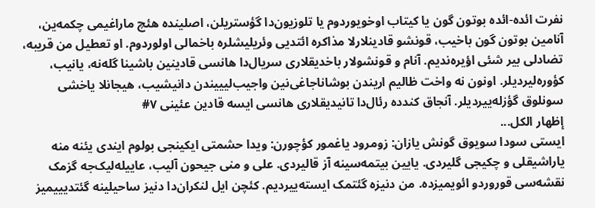نفرت ائده-ائده بوتون گون یا کیتاب اوخویوردوم یا تلوزیون‌دا گؤستریلن، اصلینده هئچ ماراغیمی چکمه‌ین، آنامین بوتون گون باخیب، قونشو قادینلارلا مذاکره ائتدیی وئریلیشلره باخمالی اولوردوم. او تعطیل من قریبه، تضادلی بیر شئی اؤیره‌ندیم. آنام و قونشولار باخدیقلاری سریال‌دا هانسی قادینین باشینا گله‌نه، یانیب، کؤوره‌لیردیلر. اونون نه واخت ظالیم اریندن بوشاناجاغی‌نین واجیب‌لیییندن دانیشیب، هیجانلا یاخشی سونلوق گؤزله‌ییردیلر. آنجاق کندده رئال‌دا تانیدیقلاری هانسی ایسه قادین عئینی ۷#
إظهار الكل...
ایستی سودا سویوق گونش یازان: زومرود یاغمور کؤچورن: ویدا حشمتی ایکینجی بولوم ایندی یئنه منه یاراشیقلی و چکیجی گلیردی. یایین بیتمه‌سینه آز قالیردی. علی و منی جیحون آلیب، عاییله‌لیک‌جه گزمک نقشه‌سی قوروردو ائویمیزده‌. من دنیزه گئتمک ایسته‌ییردیم. کئچن ایل لنکران‌دا دنیز ساحیلینه گئتدیییمیز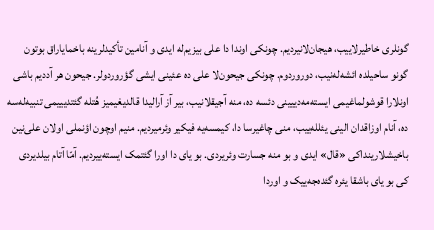گونلری خاطیرلاییب، هیجان‌لانیردیم. چونکی اوندا دا علی بیزیم‌له ایدی و آنامین تأکیدلرینه باخمایاراق بوتون گونو ساحیلده ائشه‌له‌نیب، دوروردوم. چونکی جیحون‌لا علی ده عئینی ایشی گؤروردولر. جیحون هر آددیم باشی اونلارا قوشولماغیمی ایسته‌مه‌دییینی دئسه ده، منه آجیقلانیب، بیر آز آرالیدا قالدیغیمیز هُتله گئتدیییمی تنبیه‌له‌سه ده، آنام اوزاقدان الینی یئلله‌ییب، منی چاغیرسا دا، کیمسه‌یه فیکیر وئرمیردیم. منیم اوچون اؤنملی اولان علی‌نین باخیشلارینداکی «قال» ایدی و بو منه جسارت وئریردی. بو یای دا اورا گئتمک ایسته‌ییردیم. آمّا آتام بیلدیردی کی بو یای باشقا یئره گئده‌جه‌ییک و اوردا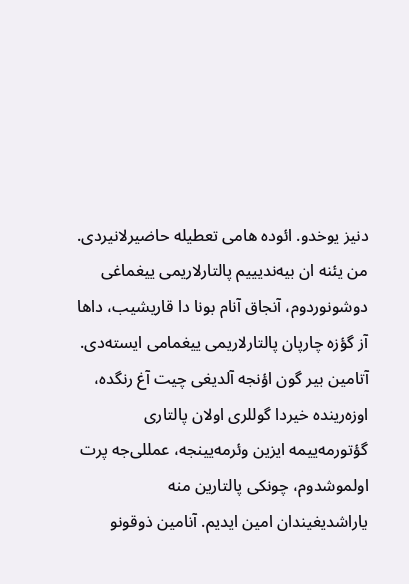دنیز یوخدو. ائوده هامی تعطیله حاضیرلانیردی. من یئنه ان بیه‌ندیییم پالتارلاریمی ییغماغی دوشونوردوم، آنجاق آنام بونا دا قاریشیب، داها آز گؤزه چارپان پالتارلاریمی ییغمامی ایسته‌دی. آتامین بیر گون اؤنجه آلدیغی چیت آغ رنگده، اوزه‌رینده خیردا گوللری اولان پالتاری گؤتورمه‌ییمه ایزین وئرمه‌یینجه، عمللی‌جه پرت اولموشدوم، چونکی پالتارین منه یاراشدیغیندان امین ایدیم. آنامین ذوقونو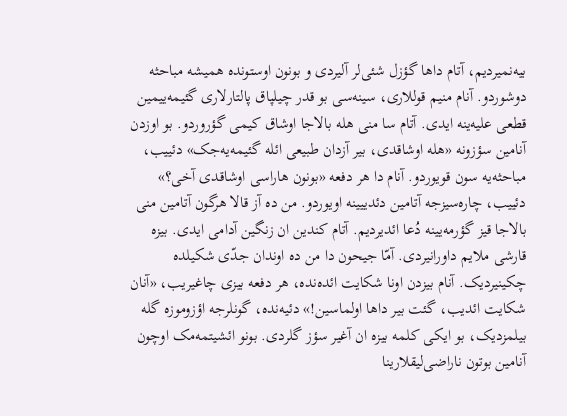بیه‌نمیردیم، آتام داها گؤزل شئی‌لر آلیردی و بونون اوستونده همیشه مباحثه دوشوردو. آنام منیم قوللاری، سینه‌سی بو قدر چیلپاق پالتارلاری گئیمه‌ییمین قطعی علیه‌ینه ایدی. آتام سا منی هله بالاجا اوشاق کیمی گؤروردو. بو اوزدن آنامین سؤزونه «هله اوشاقدی، بیر آزدان طبیعی ائله گئیمه‌یه‌جک» دئییب، مباحثه‌یه سون قویوردو‌. آنام دا هر دفعه «بونون هاراسی اوشاقدی آخی؟» دئییب، چاره‌سیزجه آتامین دئدییینه اویوردو. من ده آز قالا هرگون آتامین منی بالاجا قیز گؤرمه‌یینه دُعا ائدیردیم. آتام کندین ان زنگین آدامی ایدی. بیزه قارشی ملایم داورانیردی. آمّا جیحون دا من ده اوندان جدّی شکیلده چکینیردیک. آنام بیزدن اونا شکایت ائده‌نده، هر دفعه بیزی چاغیریب، «آنان شکایت ائدیب، گئت بیر داها اولماسین!» دئیه‌نده، گونلرجه اؤزوموزه گله بیلمزدیک، بو ایکی کلمه بیزه ان آغیر سؤز گلردی. بونو ائشیتمه‌مک اوچون آنامین بوتون ناراضی‌لیقلارینا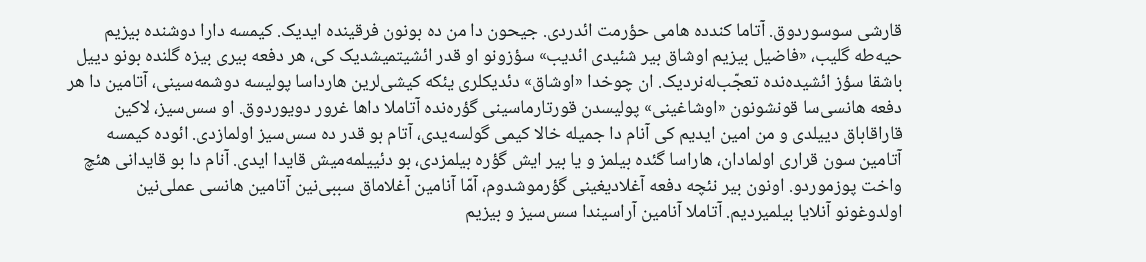قارشی سوسوردوق. آتاما کندده هامی حؤرمت ائدردی. جیحون دا من ده بونون فرقینده ایدیک‌. کیمسه دارا دوشنده بیزیم حیه‌طه گلیب، «فاضیل بیزیم اوشاق بیر شئیدی ائدیب» سؤزونو او قدر ائشیتمیشدیک کی، هر دفعه بیری بیزه گلنده بونو دییل باشقا سؤز ائشیده‌نده تعجّب‌له‌نردیک. ان چوخدا «اوشاق» دئدیکلری یئکه کیشی‌لرین هارداسا پولیسه دوشمه‌سینی، آتامین دا هر دفعه هانسی‌سا قونشونون «اوشاغینی» پولیسدن قورتارماسینی گؤره‌نده آتاملا داها غرور دویوردوق. او سس‌سیز، لاکین قاراقاباق دییلدی و من امین ایدیم کی آنام دا جمیله خالا کیمی گولسه‌یدی، آتام بو قدر ده سس‌سیز اولمازدی. ائوده کیمسه آتامین سون قراری اولمادان، هاراسا گئده بیلمز و یا بیر ایش گؤره بیلمزدی، بو دئییلمه‌میش قایدا ایدی. آنام دا بو قایدانی هئچ واخت پوزموردو. اونون بیر نئچه دفعه آغلادیغینی گؤرموشدوم، آمّا آنامین آغلاماق سببی‌نین آتامین هانسی عملی‌نین اولدوغونو آنلایا بیلمیردیم. آتاملا آنامین آراسیندا سس‌سیز و بیزیم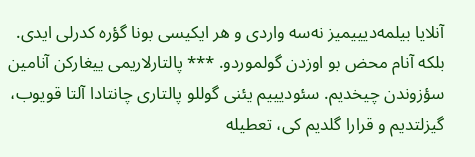آنلایا بیلمه‌دیییمیز نه‌سه واردی و هر ایکیسی بونا گؤره کدرلی ایدی. بلکه آنام محض بو اوزدن گولموردو. *** پالتارلاریمی ییغارکن آنامین سؤزوندن چیخدیم. سئودیییم یئنی گوللو پالتاری چانتادا آلتا قویوب، گیزلتدیم و قرارا گلدیم کی، تعطیله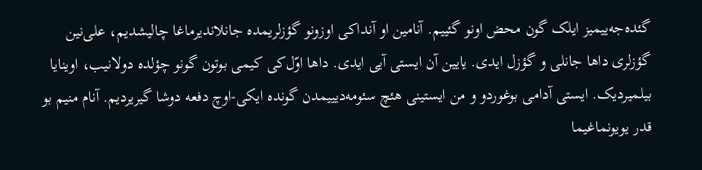گئده‌جه‌ییمیز ایلک گون محض اونو گئییم. آنامین او آنداکی اوزونو گؤزلریمده جانلاندیرماغا چالیشدیم، علی‌نین گؤزلری داها جانلی و گؤزل ایدی. یایین آن ایستی آیی ایدی. داها اوّل‌کی کیمی بوتون گونو چؤلده دولانیب، اوینایا بیلمیردیک. ایستی آدامی بوغوردو و من ایستینی هئچ سئومه‌دیییمدن گونده ایکی-اوچ دفعه دوشا گیریردیم. آنام منیم بو قدر یویونماغیما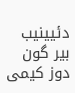دئیینیب بیر گون دوز کیمی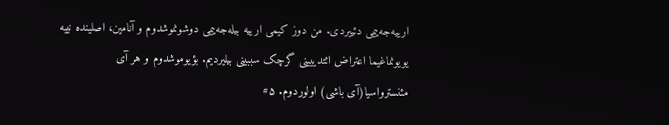ارییه‌جه‌ییمی دئییردی. من دوز کیمی ارییه بیله‌جه‌ییمی دوشونموشدوم و آنامین، اصلینده نییه یویونماغیما اعتراض ائتدییینی گرچک سببینی بیلیردیم. بؤیوموشدوم و هر آی مئنسترواسیا(آی باشی) اولوردوم. ۵#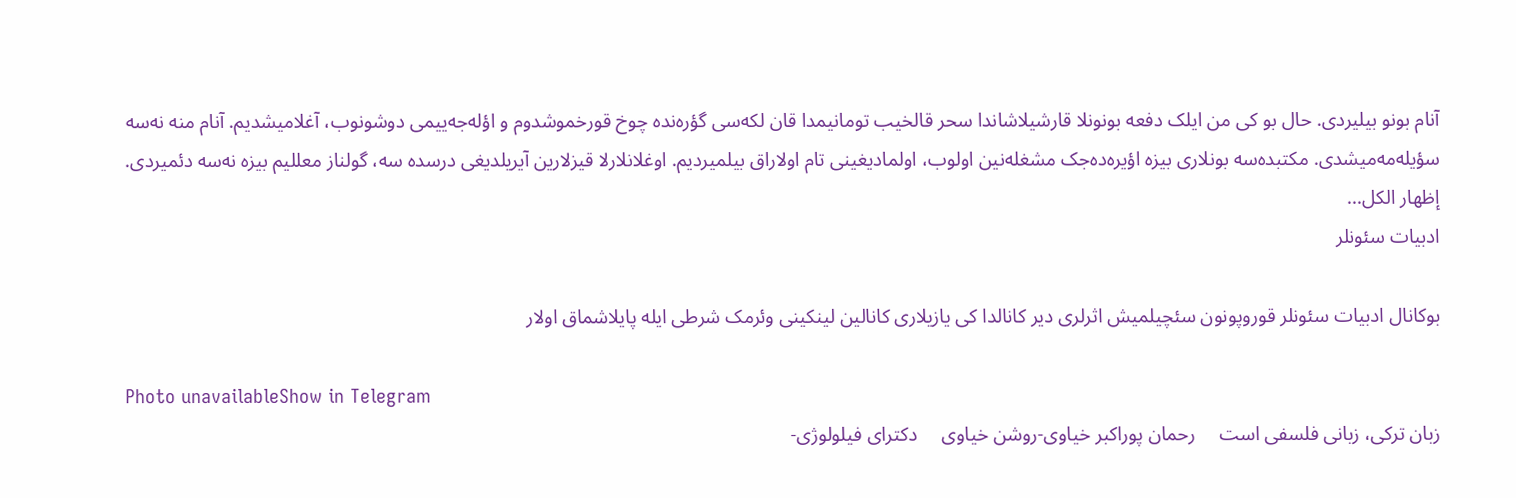آنام بونو بیلیردی. حال بو کی من ایلک دفعه بونونلا قارشیلاشاندا سحر قالخیب تومانیمدا قان لکه‌سی گؤره‌نده چوخ قورخموشدوم و اؤله‌جه‌ییمی دوشونوب، آغلامیشدیم. آنام منه نه‌سه سؤیله‌مه‌میشدی. مکتبده‌سه بونلاری بیزه اؤیره‌ده‌جک مشغله‌نین اولوب، اولمادیغینی تام اولاراق بیلمیردیم. اوغلانلارلا قیزلارین آیریلدیغی درسده سه، گولناز معللیم بیزه نه‌سه دئمیردی.
إظهار الكل...
ادبیات سئونلر

بوکانال ادبیات سئونلر قوروپونون سئچیلمیش اثرلری دیر کانالدا کی یازیلاری کانالین لینکینی وئرمک شرطی ایله پایلاشماق اولار

Photo unavailableShow in Telegram
زبان ترکی، زبانی فلسفی است     رحمان پوراکبر خیاوی-روشن خیاوی     دکترای فیلولوژی-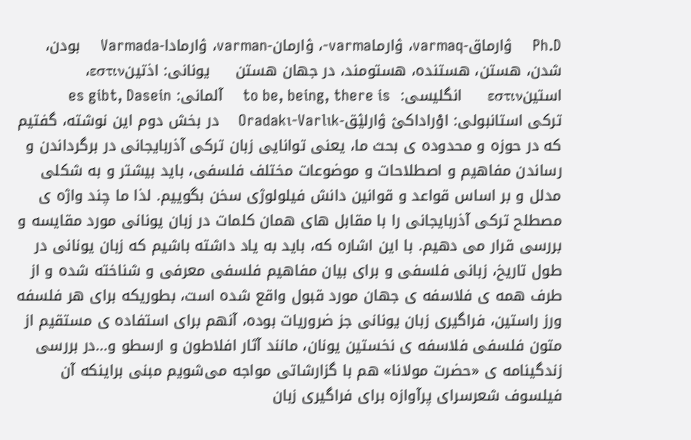Ph.D     ۉارماق-varmaq، ۉارماvarma-، ۉارمان-varman، ۉارمادا-Varmada     بودن، شدن، هستن، هستنده، هستومند، در جهان هستن     یونانی: اذتینεστιν، استینεστιν     انگلیسی:  to be, being, there is     آلمانی: es gibt, Dasein    ترکی استانبولی: اوْراداکؽ ۉارلؽق-Oradakı-Varlık     در بخش دوم این نوشته، گفتیم که در حوزه و محدوده ی بحث ما، یعنی توانایی زبان ترکی آذربایجانی در برگرداندن و رساندن مفاهیم و اصطلاحات و موضوعات مختلف فلسفی، باید بیشتر و به شکلی مدلل و بر اساس قواعد و قوانین دانش فیلولوژی سخن بگوییم. لذا ما چند واژه ی مصطلح ترکی آذربایجانی را با مقابل های همان کلمات در زبان یونانی مورد مقایسه و بررسی قرار می دهیم. با این اشاره که، باید به یاد داشته باشیم که زبان یونانی در طول تاریخ، زبانی فلسفی و برای بیان مفاهیم فلسفی معرفی و شناخته شده و از طرف همه ی فلاسفه ی جهان مورد قبول واقع شده است، بطوریکه برای هر فلسفه ورز راستین، فراگیری زبان یونانی جز ضروریات بوده، آنهم برای استفاده ی مستقیم از متون فلسفی فلاسفه ی نخستین یونان، مانند آثار افلاطون و ارسطو و...در بررسی زندگینامه ی «حضرت مولانا» هم با گزارشاتی مواجه می‌شویم مبنی براینکه آن فیلسوف شعرسرای پرآوازه برای فراگیری زبان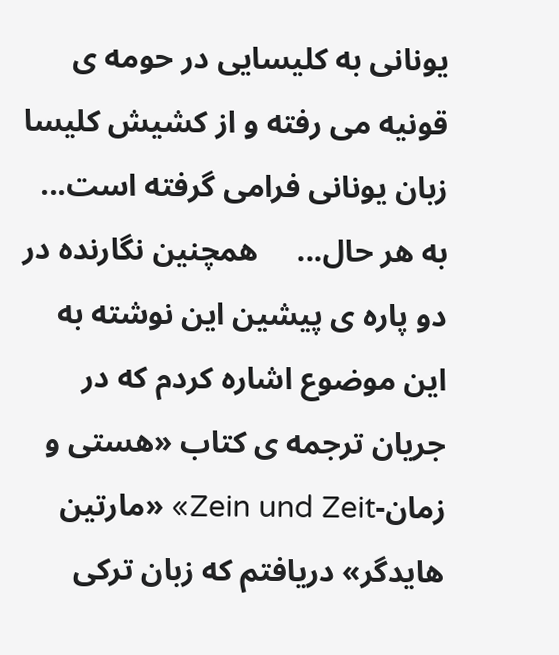یونانی به کلیسایی در حومه ی قونیه می رفته و از کشیش کلیسا زبان یونانی فرامی گرفته است... به هر حال...     همچنین نگارنده در دو پاره ی پیشین این نوشته به این موضوع اشاره کردم که در جریان ترجمه ی کتاب «هستی و زمان-Zein und Zeit» «مارتین هایدگر» دریافتم که زبان ترکی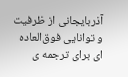آذربایجانی از ظرفیت و توانایی فوق‌العاده ای برای ترجمه ی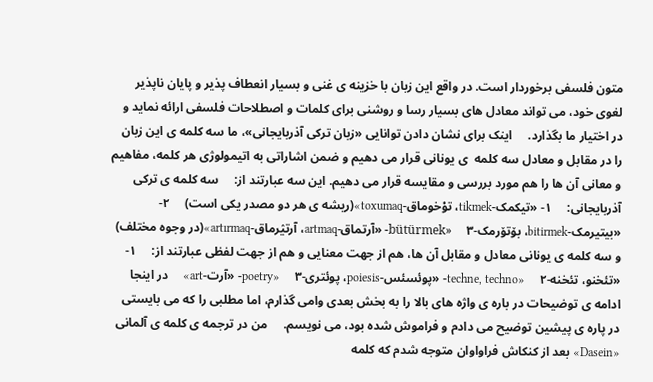متون فلسفی برخوردار است. در واقع این زبان با خزینه ی غنی و بسیار انعطاف پذیر و پایان ناپذیر لغوی خود، می تواند معادل های بسیار رسا و روشنی برای کلمات و اصطلاحات فلسفی ارائه نماید و در اختیار ما بگذارد.     اینک برای نشان دادن توانایی «زبان ترکی آذربایجانی»، ما سه کلمه ی این زبان را در مقابل و معادل سه کلمه  ی یونانی قرار می دهیم و ضمن اشاراتی به اتیمولوژی هر کلمه، مفاهیم و معانی آن ها را هم مورد بررسی و مقایسه قرار می دهیم. این سه عبارتند از:     سه کلمه ی ترکی آذربایجانی:     ۱- «تیکمک-tikmek، توْخوماق-toxumaq»(ریشه ی هر دو مصدر یکی است)     ۲- «بیتیرمک-bitirmek، بۆتۆرمک-bütürmek»     ۳- «آرتماق-artmaq، آرتؽرماق-artırmaq»(در وجوه مختلف)     و سه کلمه ی یونانی معادل و مقابل آن ها، هم از جهت معنایی و هم از جهت لفظی عبارتند از:     ۱- «تئخنو، تئخنه-techne, techno»     ۲- «پوئسئس-poiesis، پوئتری-poetry»     ۳- «آرت-art»     در اینجا ادامه ی توضیحات در باره ی واژه های بالا را به بخش بعدی وامی گذارم، اما مطلبی را که می بایستی در پاره ی پیشین توضیح می دادم و فراموش شده بود، می نویسم.     من در ترجمه ی کلمه ی آلمانی «Dasein» بعد از کنکاش فراواوان متوجه شدم که کلمه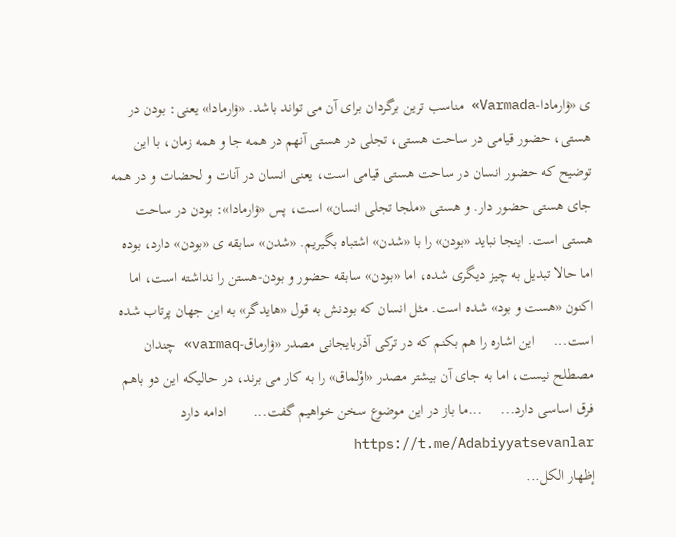ی «ۉارمادا-Varmada» مناسب ترین برگردان برای آن می تواند باشد. «ۉارمادا» یعنی: بودن در هستی، حضور قیامی در ساحت هستی، تجلی در هستی آنهم در همه جا و همه زمان، با این توضیح که حضور انسان در ساحت هستی قیامی است، یعنی انسان در آنات و لحضات و در همه جای هستی حضور دار. و هستی «ملجا تجلی انسان» است، پس «ۉارمادا»: بودن در ساحت هستی است. اینجا نباید «بودن» را با «شدن» اشتباه بگیریم. «شدن» سابقه ی «بودن» دارد، بوده اما حالا تبدیل به چیز دیگری شده، اما «بودن» سابقه حضور و بودن-هستن را نداشته است، اما اکنون «هست و بود» شده است. مثل انسان که بودنش به قول «هایدگر» به این جهان پرتاب شده است...     این اشاره را هم بکنم که در ترکی آذربایجانی مصدر «ۉارماق-varmaq» چندان مصطلح نیست، اما به جای آن بیشتر مصدر «اوْلماق» را به کار می برند، در حالیکه این دو باهم فرق اساسی دارد...     ...ما باز در این موضوع سخن خواهیم گفت...       ادامه دارد    https://t.me/Adabiyyatsevanlar
إظهار الكل...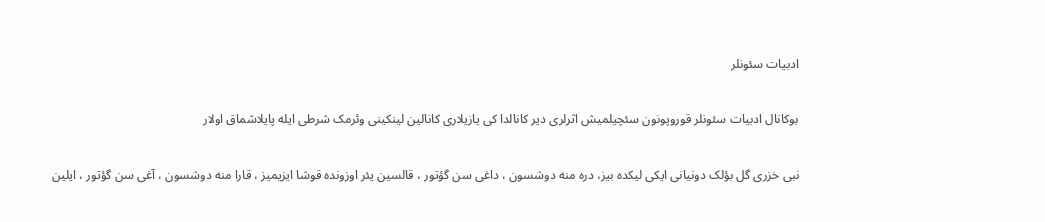ادبیات سئونلر

بوکانال ادبیات سئونلر قوروپونون سئچیلمیش اثرلری دیر کانالدا کی یازیلاری کانالین لینکینی وئرمک شرطی ایله پایلاشماق اولار

نبی خزری گل بؤلک دونیانی ایکی لیکده بیز‍‍، دره منه دوشسون ، داغی سن گؤتور ، قالسین یئر اوزونده قوشا ایزیمیز ، قارا منه دوشسون ، آغی سن گؤتور ، ایلین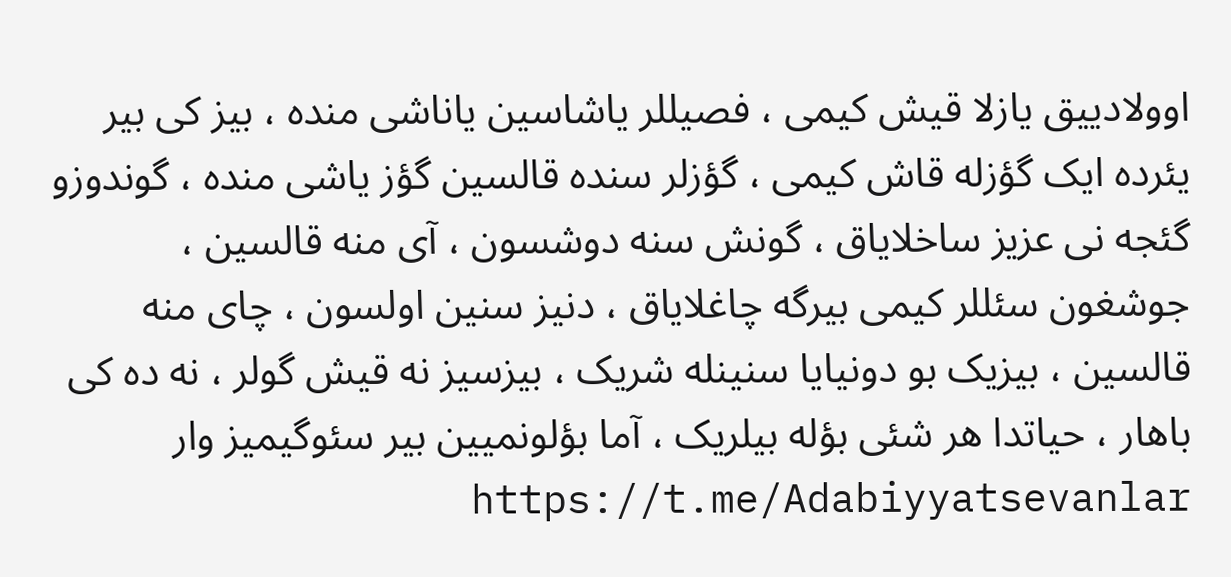اوولادییق یازلا قیش کیمی ، فصیللر یاشاسین یاناشی منده ، بیز کی بیر یئرده ایک گؤزله قاش کیمی ، گؤزلر سنده قالسین گؤز یاشی منده ، گوندوزو گئجه نی عزیز ساخلایاق ، گونش سنه دوشسون ، آی منه قالسین ، جوشغون سئللر کیمی بیرگه چاغلایاق ، دنیز سنین اولسون ، چای منه قالسین ، بیزیک بو دونیایا سنینله شریک ، بیزسیز نه قیش گولر ، نه ده کی باهار ، حیاتدا هر شئی بؤله بیلریک ، آما بؤلونمیین بیر سئوگیمیز وار https://t.me/Adabiyyatsevanlar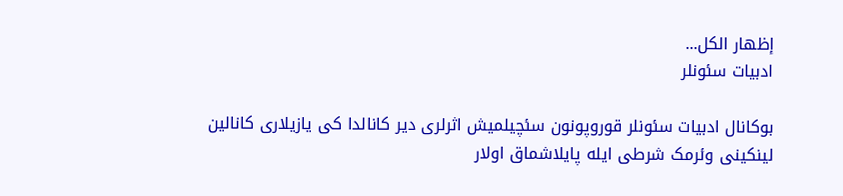إظهار الكل...
ادبیات سئونلر

بوکانال ادبیات سئونلر قوروپونون سئچیلمیش اثرلری دیر کانالدا کی یازیلاری کانالین لینکینی وئرمک شرطی ایله پایلاشماق اولار